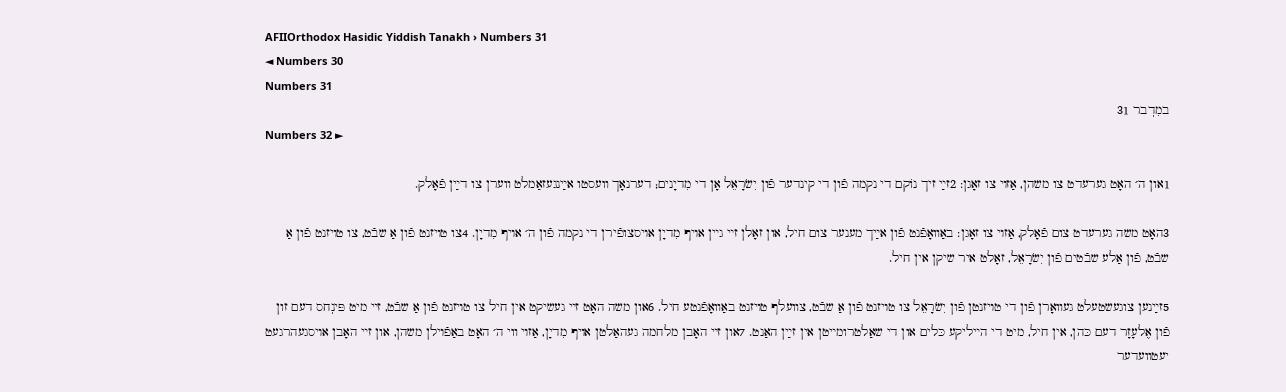AFIIOrthodox Hasidic Yiddish Tanakh › Numbers 31
◄ Numbers 30
Numbers 31
במִדְבר 31
Numbers 32 ►

1און ה׳ האָט גערעדט צו משהן, אַזױ צו זאָגן: 2זײַ זיך נוֹקם די נקמה פֿון די קינדער פֿון יִשׂרָאֵל אָן די מִדיָנים; דערנאָך װעסטו אײַנגעזאַמלט װערן צו דײַן פֿאָלק.

3האָט משה גערעדט צום פֿאָלק, אַזױ צו זאָגן: באַװאָפֿנט פֿון אײַך מענער צום חיל, און זאָלן זײ גײן אױף מִדיָן אױסצופֿירן די נקמה פֿון ה׳ אױף מִדיָן. 4צו טױזנט פֿון אַ שבֿט, צו טױזנט פֿון אַ שבֿט, פֿון אַלע שבֿטים פֿון יִשׂרָאֵל, זאָלט איר שיקן אין חיל.

5זײַנען צוגעשטעלט געװאָרן פֿון די טױזנטן פֿון יִשׂרָאֵל צו טױזנט פֿון אַ שבֿט, צװעלף טױזנט באַװאָפֿנטע חיל. 6און משה האָט זײ געשיקט אין חיל צו טױזנט פֿון אַ שבֿט, זײ מיט פּינְחס דעם זון פֿון אֶלעָזָר דעם כּהן, אין חיל, מיט די הײליקע כּלים און די שאַלטרומײטן אין זײַן האַנט. 7און זײ האָבן מלחמה געהאַלטן אױף מִדיָן, אַזױ װי ה׳ האָט באַפֿױלן משהן, און זײ האָבן אױסגעהרגעט יעטװעדער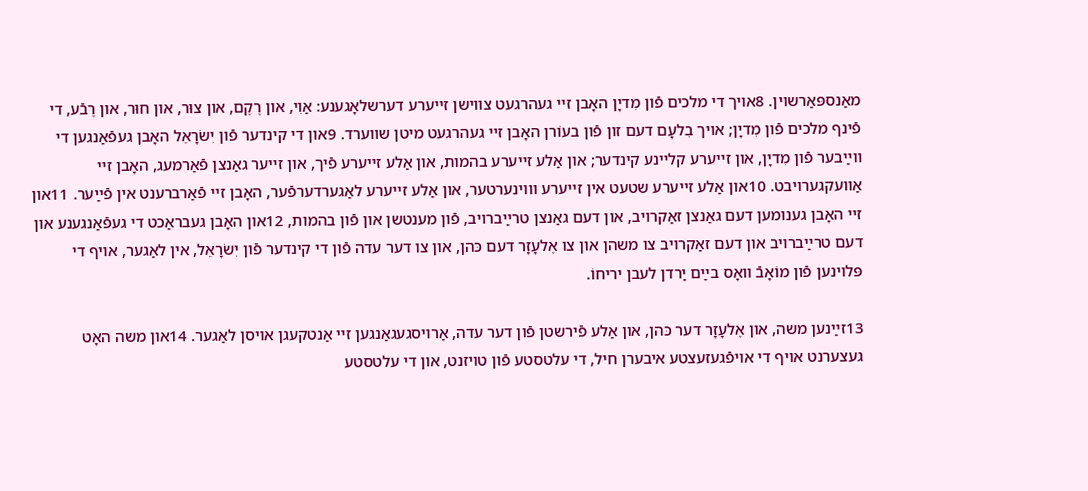מאַנספּאַרשױן. 8אױך די מלכים פֿון מִדיָן האָבן זײ געהרגעט צװישן זײערע דערשלאָגענע: אַוִי, און רֶקֶם, און צוּר, און חוּר, און רֶבֿע, די פֿינף מלכים פֿון מִדיָן; אױך בִלעָם דעם זון פֿון בעוֹרן האָבן זײ געהרגעט מיטן שװערד. 9און די קינדער פֿון יִשׂרָאֵל האָבן געפֿאַנגען די װײַבער פֿון מִדיָן, און זײערע קלײנע קינדער; און אַלע זײערע בהמות, און אַלע זײערע פֿיך, און זײער גאַנצן פֿאַרמעג, האָבן זײ אַװעקגערױבט. 10און אַלע זײערע שטעט אין זײערע װױנערטער, און אַלע זײערע לאַגערדערפֿער, האָבן זײ פֿאַרברענט אין פֿײַער. 11און זײ האָבן גענומען דעם גאַנצן זאַקרױב, און דעם גאַנצן טרײַברױב, פֿון מענטשן און פֿון בהמות, 12און האָבן געבראַכט די געפֿאַנגענע און דעם טרײַברױב און דעם זאַקרױב צו משהן און צו אֶלעָזָר דעם כּהן, און צו דער עדה פֿון די קינדער פֿון יִשׂרָאֵל, אין לאַגער, אױף די פּלױנען פֿון מוֹאָבֿ װאָס בײַם יַרדן לעבן יריחוֹ.

13זײַנען משה, און אֶלעָזָר דער כּהן, און אַלע פֿירשטן פֿון דער עדה, אַרױסגעגאַנגען זײ אַנטקעגן אױסן לאַגער. 14און משה האָט געצערנט אױף די אױפֿגעזעצטע איבערן חיל, די עלטסטע פֿון טױזנט, און די עלטסטע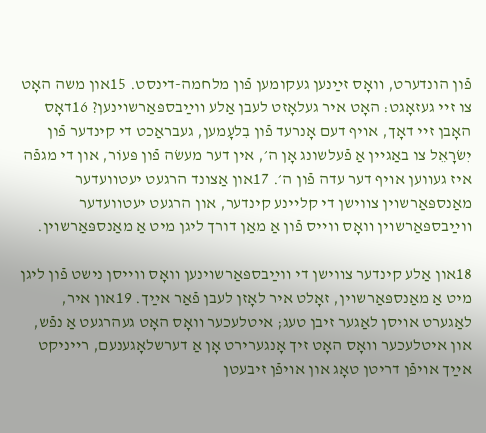פֿון הונדערט, װאָס זײַנען געקומען פֿון מלחמה-דינסט. 15און משה האָט צו זײ געזאָגט: האָט איר געלאָזט לעבן אַלע װײַבספּאַרשױנען? 16דאָס האָבן זײ דאָך, אױף דעם אָנרעד פֿון בִלעָמען, געבראַכט די קינדער פֿון יִשׂרָאֵל צו באַגײן אַ פֿעלשונג אָן ה׳, אין דער מעשׂה פֿון פּעוֹר, און די מגפֿה איז געװען אױף דער עדה פֿון ה׳. 17און אַצונד הרגעט יעטװעדער מאַנספּאַרשױן צװישן די קלײנע קינדער, און הרגעט יעטװעדער װײַבספּאַרשױן װאָס װײס פֿון אַ מאַן דורך ליגן מיט אַ מאַנספּאַרשױן.

18און אַלע קינדער צװישן די װײַבספּאַרשױנען װאָס װײסן נישט פֿון ליגן מיט אַ מאַנספּאַרשױן, זאָלט איר לאָזן לעבן פֿאַר אײַך. 19און איר, לאַגערט אױסן לאַגער זיבן טעג; איטלעכער װאָס האָט געהרגעט אַ נפֿש, און איטלעכער װאָס האָט זיך אָנגערירט אָן אַ דערשלאָגענעם, רײניקט אײַך אױפֿן דריטן טאָג און אױפֿן זיבעטן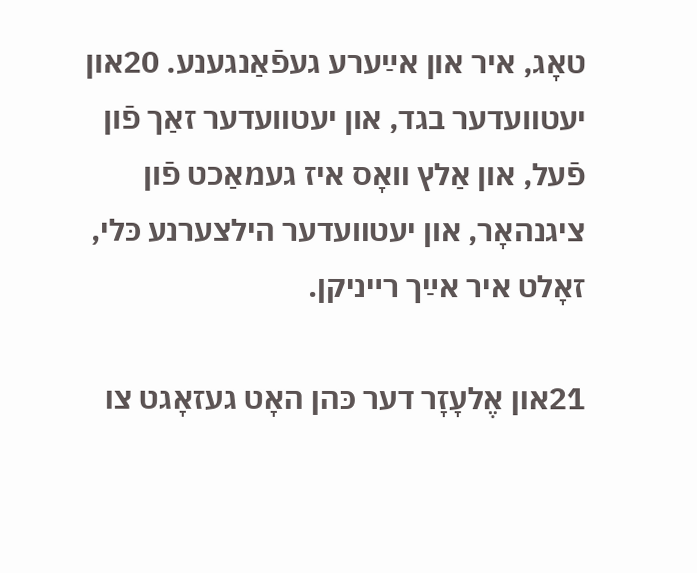טאָג, איר און אײַערע געפֿאַנגענע. 20און יעטװעדער בגד, און יעטװעדער זאַך פֿון פֿעל, און אַלץ װאָס איז געמאַכט פֿון ציגנהאָר, און יעטװעדער הילצערנע כּלי, זאָלט איר אײַך רײניקן.

21און אֶלעָזָר דער כּהן האָט געזאָגט צו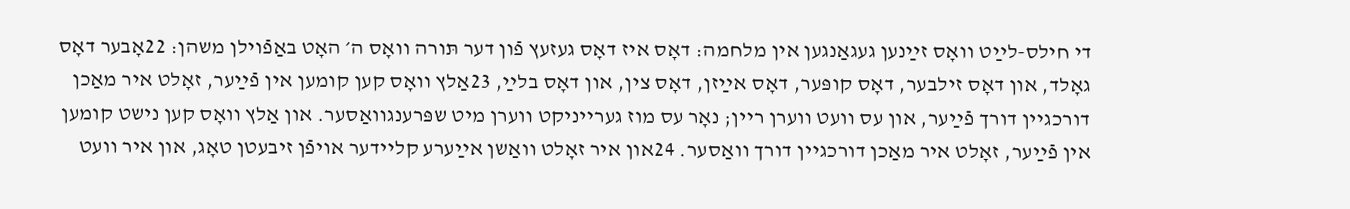די חילס-לײַט װאָס זײַנען געגאַנגען אין מלחמה: דאָס איז דאָס געזעץ פֿון דער תּורה װאָס ה׳ האָט באַפֿױלן משהן: 22אָבער דאָס גאָלד, און דאָס זילבער, דאָס קופּער, דאָס אײַזן, דאָס צין, און דאָס בלײַ, 23אַלץ װאָס קען קומען אין פֿײַער, זאָלט איר מאַכן דורכגײן דורך פֿײַער, און עס װעט װערן רײן; נאָר עס מוז גערײניקט װערן מיט שפּרענגװאַסער. און אַלץ װאָס קען נישט קומען אין פֿײַער, זאָלט איר מאַכן דורכגײן דורך װאַסער. 24און איר זאָלט װאַשן אײַערע קלײדער אױפֿן זיבעטן טאָג, און איר װעט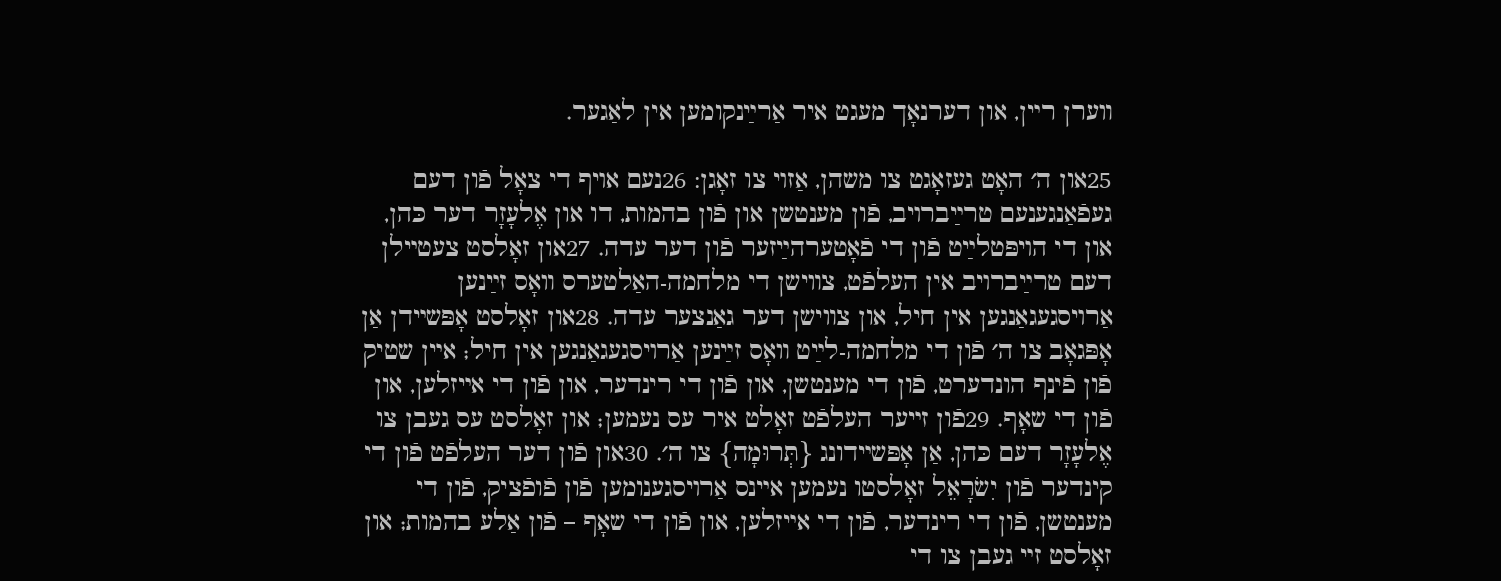װערן רײן, און דערנאָך מעגט איר אַרײַנקומען אין לאַגער.

25און ה׳ האָט געזאָגט צו משהן, אַזױ צו זאָגן: 26נעם אױף די צאָל פֿון דעם געפֿאַנגענעם טרײַברױב, פֿון מענטשן און פֿון בהמות, דו און אֶלעָזָר דער כּהן, און די הױפּטלײַט פֿון די פֿאָטערהײַזער פֿון דער עדה. 27און זאָלסט צעטײלן דעם טרײַברױב אין העלפֿט, צװישן די מלחמה-האַלטערס װאָס זײַנען אַרױסגעגאַנגען אין חיל, און צװישן דער גאַנצער עדה. 28און זאָלסט אָפּשײדן אַן אָפּגאָב צו ה׳ פֿון די מלחמה-לײַט װאָס זײַנען אַרױסגעגאַנגען אין חיל; אײן שטיק פֿון פֿינף הונדערט, פֿון די מענטשן, און פֿון די רינדער, און פֿון די אײזלען, און פֿון די שאָף. 29פֿון זײער העלפֿט זאָלט איר עס נעמען; און זאָלסט עס געבן צו אֶלעָזָר דעם כּהן, אַן אָפּשײדונג {תְּרוּמָה} צו ה׳. 30און פֿון דער העלפֿט פֿון די קינדער פֿון יִשׂרָאֵל זאָלסטו נעמען אײנס אַרױסגענומען פֿון פֿופֿציק, פֿון די מענטשן, פֿון די רינדער, פֿון די אײזלען, און פֿון די שאָף – פֿון אַלע בהמות; און זאָלסט זײ געבן צו די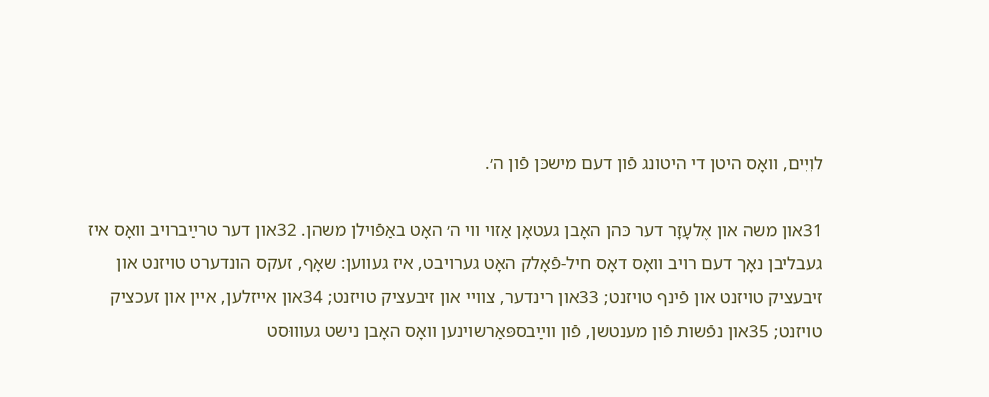לוִיִים, װאָס היטן די היטונג פֿון דעם מישכּן פֿון ה׳.

31און משה און אֶלעָזָר דער כּהן האָבן געטאָן אַזױ װי ה׳ האָט באַפֿױלן משהן. 32און דער טרײַברױב װאָס איז געבליבן נאָך דעם רױב װאָס דאָס חיל-פֿאָלק האָט גערױבט, איז געװען: שאָף, זעקס הונדערט טױזנט און זיבעציק טױזנט און פֿינף טױזנט; 33און רינדער, צװײ און זיבעציק טױזנט; 34און אײזלען, אײן און זעכציק טױזנט; 35און נפֿשות פֿון מענטשן, פֿון װײַבספּאַרשױנען װאָס האָבן נישט געװוּסט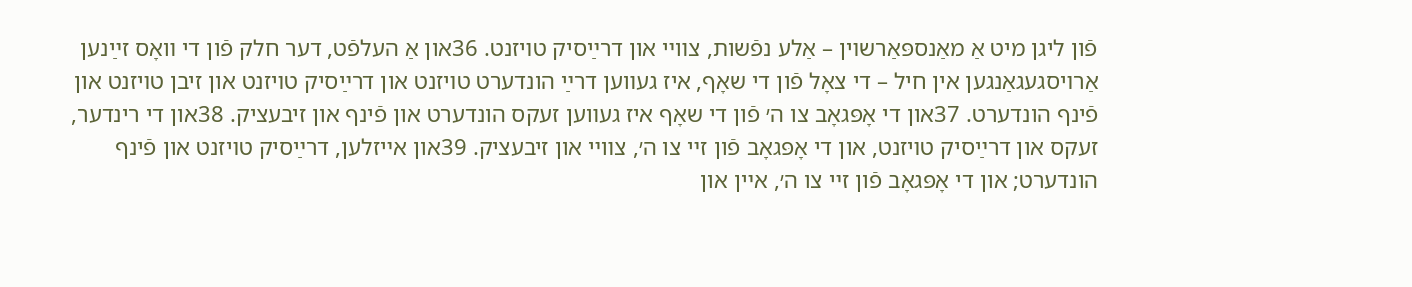פֿון ליגן מיט אַ מאַנספּאַרשױן – אַלע נפֿשות, צװײ און דרײַסיק טױזנט. 36און אַ העלפֿט, דער חלק פֿון די װאָס זײַנען אַרױסגעגאַנגען אין חיל – די צאָל פֿון די שאָף, איז געװען דרײַ הונדערט טױזנט און דרײַסיק טױזנט און זיבן טױזנט און פֿינף הונדערט. 37און די אָפּגאָב צו ה׳ פֿון די שאָף איז געװען זעקס הונדערט און פֿינף און זיבעציק. 38און די רינדער, זעקס און דרײַסיק טױזנט, און די אָפּגאָב פֿון זײ צו ה׳, צװײ און זיבעציק. 39און אײזלען, דרײַסיק טױזנט און פֿינף הונדערט; און די אָפּגאָב פֿון זײ צו ה׳, אײן און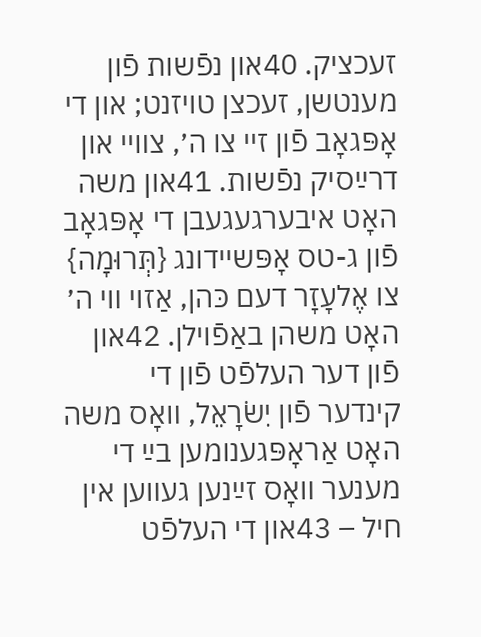זעכציק. 40און נפֿשות פֿון מענטשן, זעכצן טױזנט; און די אָפּגאָב פֿון זײ צו ה׳, צװײ און דרײַסיק נפֿשות. 41און משה האָט איבערגעגעבן די אָפּגאָב פֿון ג-טס אָפּשײדונג {תְּרוּמָה} צו אֶלעָזָר דעם כּהן, אַזױ װי ה׳ האָט משהן באַפֿױלן. 42און פֿון דער העלפֿט פֿון די קינדער פֿון יִשׂרָאֵל, װאָס משה האָט אַראָפּגענומען בײַ די מענער װאָס זײַנען געװען אין חיל – 43און די העלפֿט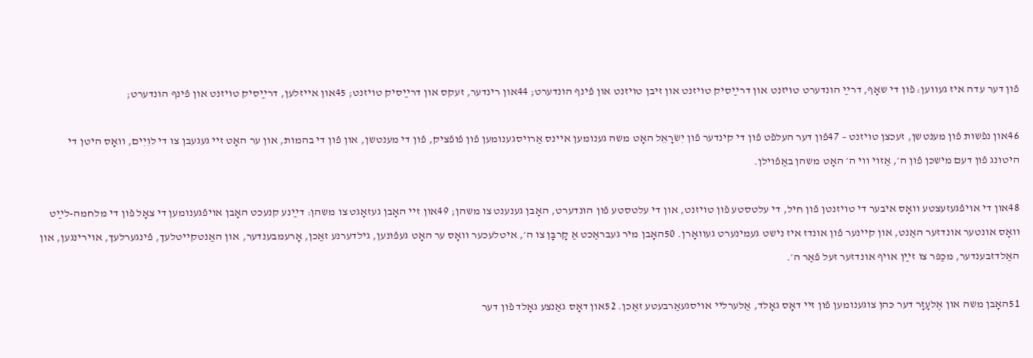פֿון דער עדה איז געװען: פֿון די שאָף, דרײַ הונדערט טױזנט און דרײַסיק טױזנט און זיבן טױזנט און פֿינף הונדערט; 44און רינדער, זעקס און דרײַסיק טױזנט; 45און אײזלען, דרײַסיק טױזנט און פֿינף הונדערט;

46און נפֿשות פֿון מענטשן, זעכצן טױזנט – 47פֿון דער העלפֿט פֿון די קינדער פֿון יִשׂרָאֵל האָט משה גענומען אײנס אַרױסגענומען פֿון פֿופֿציק, פֿון די מענטשן, און פֿון די בהמות, און ער האָט זײ געגעבן צו די לוִיִים, װאָס היטן די היטונג פֿון דעם מישכּן פֿון ה׳, אַזױ װי ה׳ האָט משהן באַפֿױלן.

48און די אױפֿגעזעצטע װאָס איבער די טױזנטן פֿון חיל, די עלטסטע פֿון טױזנט, און די עלטסטע פֿון הונדערט, האָבן גענענט צו משהן; 49און זײ האָבן געזאָגט צו משהן: דײַנע קנעכט האָבן אױפֿגענומען די צאָל פֿון די מלחמה-לײַט װאָס אונטער אונדזער האַנט, און קײנער פֿון אונדז איז נישט געמינערט געװאָרן. 50האָבן מיר געבראַכט אַ קָרבָּן צו ה׳, איטלעכער װאָס ער האָט געפֿונען, גילדערנע זאַכן, אָרעמבענדער, און האַנטקײטלעך, פֿינגערלעך, אױרינגען, און האַלדזבענדער, מכַפּר צו זײַן אױף אונדזער זעל פֿאַר ה׳.

51האָבן משה און אֶלעָזָר דער כּהן צוגענומען פֿון זײ דאָס גאָלד, אַלערלײ אױסגעאַרבעטע זאַכן. 52און דאָס גאַנצע גאָלד פֿון דער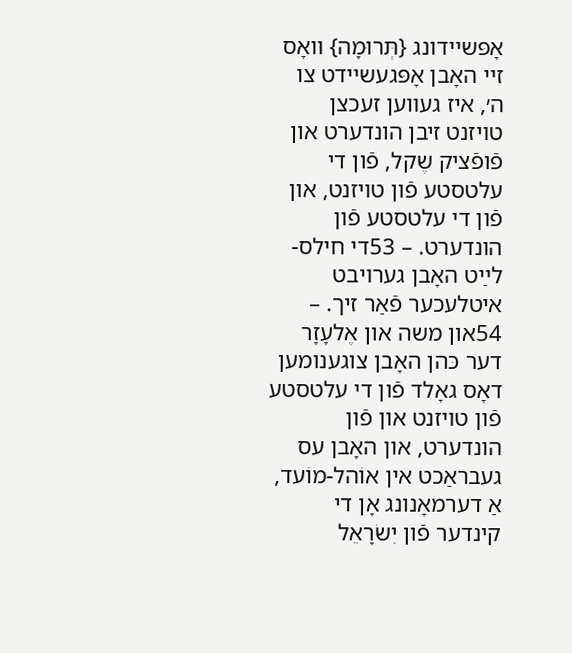אָפּשײדונג {תְּרוּמָה} װאָס זײ האָבן אָפּגעשײדט צו ה׳, איז געװען זעכצן טױזנט זיבן הונדערט און פֿופֿציק שֶקל, פֿון די עלטסטע פֿון טױזנט, און פֿון די עלטסטע פֿון הונדערט. – 53די חילס-לײַט האָבן גערױבט איטלעכער פֿאַר זיך. – 54און משה און אֶלעָזָר דער כּהן האָבן צוגענומען דאָס גאָלד פֿון די עלטסטע פֿון טױזנט און פֿון הונדערט, און האָבן עס געבראַכט אין אוֹהל-מוֹעד, אַ דערמאָנונג אָן די קינדער פֿון יִשׂרָאֵל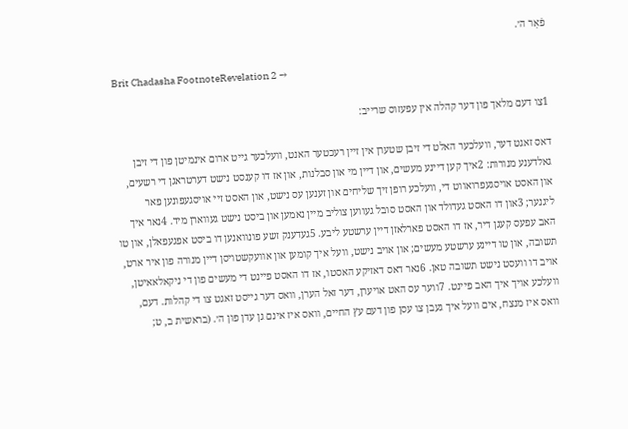פֿאַר ה׳.

Brit Chadasha FootnoteRevelation 2 →

1צו דעם מלאך פון דער קהלה אין עפעזוס שרייב:

דאס זאגט דער, וועלכער האלט די זיבן שטערן אין זיין רעכטער האנט, וועלכער גייט ארום אינמיטן פון די זיבן גאלדענע מנורות: 2איך קען דיינע מעשים, און דיין מי און סבלנות, און אז דו קענסט נישט דערטראגן די רשעים, און האסט אויסגעפרואווט די, וועלכע רופן זיך שליחים און זענען עס נישט, און האסט זיי אויסגעפונען פאר ליגנער; 3און דו האסט געדולד און האסט סובל געווען צוליב מיין נאמען און ביסט נישט געווארן מיד. 4נאר איך האב עפעס קעגן דיר, אז דו האסט פארלאזן דיין ערשטע ליבע. 5געדענק זשע פונוואנען דו ביסט אפגעפאלן, און טו תשובה, און טו דיינע ערשטע מעשים; און אויב נישט, וועל איך קומען און אוועקשטויסן דיין מנורה פון איר ארט, אויב דו וועסט נישט תשובה טאן. 6נאר דאס דאזיקע האסטו, אז דו האסט פיינט די מעשים פון די ניקאלאאיטן, וועלכע אויך איך האב פיינט. 7ווער עס האט אויערן, דער זאל הערן, וואס דער גייסט זאגט צו די קהלות. דעם, וואס איז מנצח, אים וועל איך געבן צו עסן פון דעם עץ החיים, וואס איז אינם גן עדן פון ה׳. (בראשית ב, ט;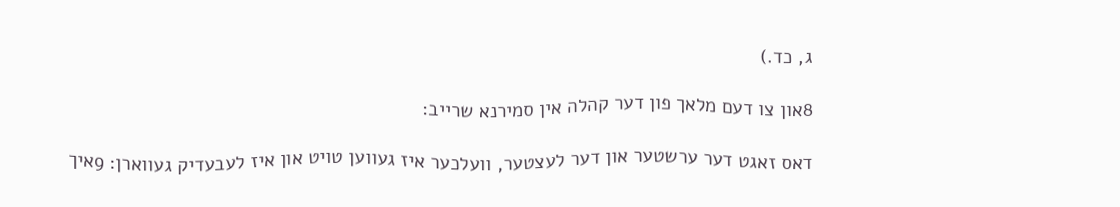ג, כד.)

8און צו דעם מלאך פון דער קהלה אין סמירנא שרייב:

דאס זאגט דער ערשטער און דער לעצטער, וועלכער איז געווען טויט און איז לעבעדיק געווארן: 9איך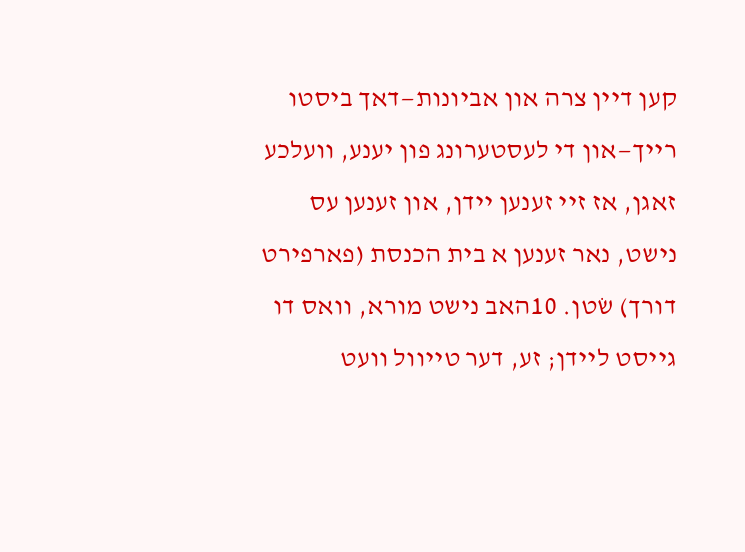קען דיין צרה און אביונות—דאך ביסטו רייך—און די לעסטערונג פון יענע, וועלכע זאגן, אז זיי זענען יידן, און זענען עס נישט, נאר זענען א בית הכנסת (פארפירט דורך) שׂטן. 10האב נישט מורא, וואס דו גייסט ליידן; זע, דער טייוול וועט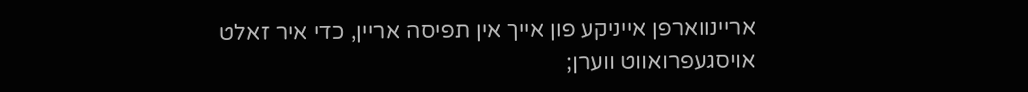אריינווארפן אייניקע פון אייך אין תפיסה אריין, כדי איר זאלט אויסגעפרואווט ווערן;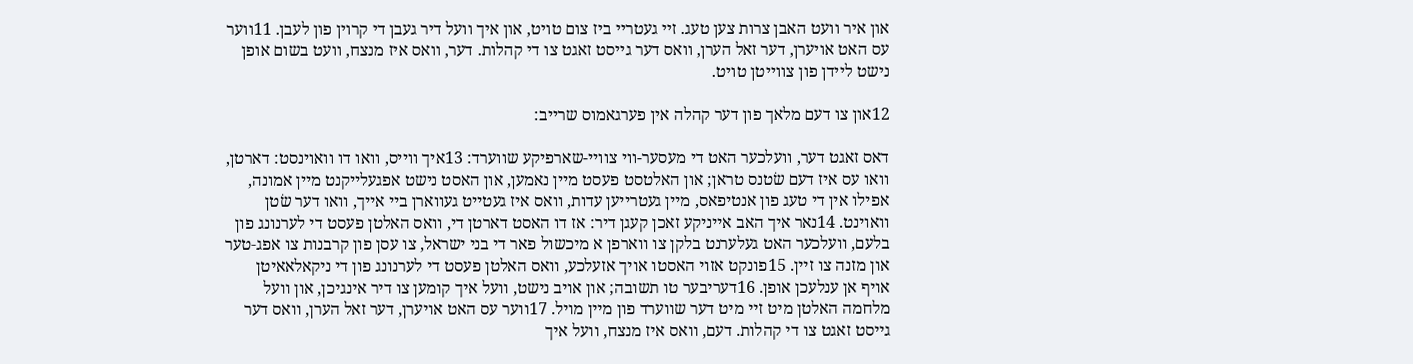און איר וועט האבן צרות צען טעג. זיי געטריי ביז צום טויט, און איך וועל דיר געבן די קרוין פון לעבן. 11ווער עס האט אויערן, דער זאל הערן, וואס דער גייסט זאגט צו די קהלות. דער, וואס איז מנצח, וועט בשום אופן נישט ליידן פון צווייטן טויט.

12און צו דעם מלאך פון דער קהלה אין פערגאמוס שרייב:

דאס זאגט דער, וועלכער האט די מעסער-ווי צוויי-שארפיקע שווערד: 13איך ווייס, וואו דו וואוינסט: דארטן, וואו עס איז דעם שׂטנס טראן; און האלטסט פעסט מיין נאמען, און האסט נישט אפגעלייקנט מיין אמונה, אפילו אין די טעג פון אנטיפאס, מיין געטרייען עדות, וואס איז געטייט געווארן ביי אייך, וואו דער שׂטן וואוינט. 14נאר איך האב אייניקע זאכן קעגן דיר: אז דו האסט דארטן די, וואס האלטן פעסט די לערנונג פון בלעם, וועלכער האט געלערנט בלקן צו ווארפן א מיכשול פאר די בני ישראל, צו עסן פון קרבנות צו אפג‑טער און מזנה צו זיין. 15פונקט אזוי האסטו אויך אזעלכע, וואס האלטן פעסט די לערנונג פון די ניקאלאאיטן אויף אן ענלעכן אופן. 16דעריבער טו תשובה; און אויב נישט, וועל איך קומען צו דיר אינגיכן, און וועל מלחמה האלטן מיט זיי מיט דער שווערד פון מיין מויל. 17ווער עס האט אויערן, דער זאל הערן, וואס דער גייסט זאגט צו די קהלות. דעם, וואס איז מנצח, וועל איך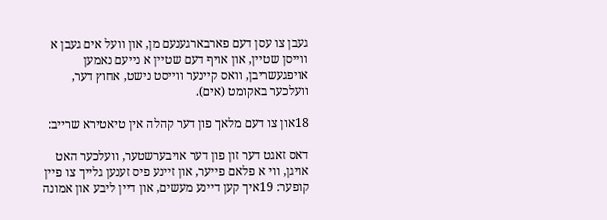געבן צו עסן דעם פארבארגענעם מן, און וועל אים געבן א ווייסן שטיין, און אויף דעם שטיין א נייעם נאמען אויפגעשריבן, וואס קיינער ווייסט נישט, אחוץ דער, וועלכער באקומט (אים).

18און צו דעם מלאך פון דער קהלה אין טיאטירא שרייב:

דאס זאגט דער זון פון דער אויבערשטער, וועלכער האט אויגן, ווי א פלאם פייער, און זיינע פיס זענען גלייך צו פיין קופער: 19איך קען דיינע מעשים, און דיין ליבע און אמונה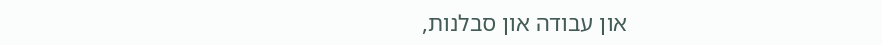און עבודה און סבלנות,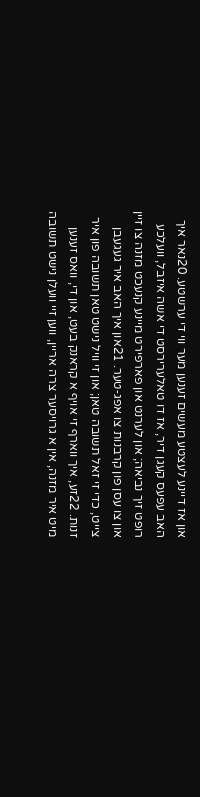און אז דיינע לעצטע מעשים זענען מער ווי די ערשטע. 20נאר איך האב עפעס קעגן דיר, אז דו טאלערירסט די אשה איזבל, וועלכע רופט זיך נביאה; און לערנט און פארפירט מיינע קנעכט מזנה צו זיין און צו עסן פון קרבנות צו אפג‑טער. 21און איך האב איר געגעבן צייט, כדי זי זאל תשובה טאן; און זי וויל נישט טאן תשובה פון איר זנות. 22זע, איך ווארף זי אויף א קראנק בעט, און די, וואס זענען מיט איר מזנה, אין א גרויסער צרה אריין, ווען זיי וועלן נישט תשובה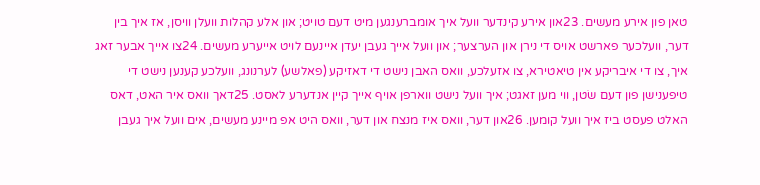טאן פון אירע מעשים. 23און אירע קינדער וועל איך אומברענגען מיט דעם טויט; און אלע קהלות וועלן וויסן, אז איך בין דער, וועלכער פארשט אויס די נירן און הערצער; און וועל אייך געבן יעדן איינעם לויט אייערע מעשים. 24צו אייך אבער זאג איך, צו די איבריקע אין טיאטירא, צו אזעלכע, וואס האבן נישט די דאזיקע (פאלשע) לערנונג, וועלכע קענען נישט די טיפענישן פון דעם שׂטן, ווי מען זאגט; איך וועל נישט ווארפן אויף אייך קיין אנדערע לאסט. 25דאך וואס איר האט, דאס האלט פעסט ביז איך וועל קומען. 26און דער, וואס איז מנצח און דער, וואס היט אפ מיינע מעשים, אים וועל איך געבן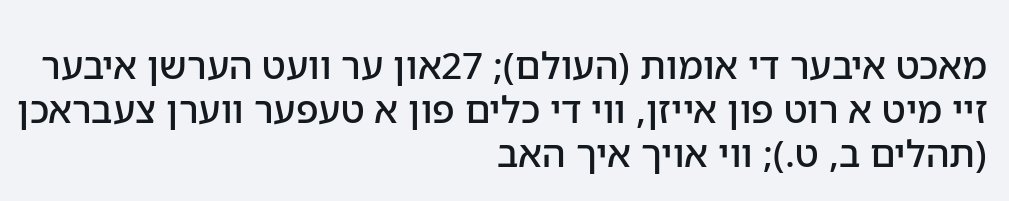מאכט איבער די אומות (העולם); 27און ער וועט הערשן איבער זיי מיט א רוט פון אייזן, ווי די כלים פון א טעפער ווערן צעבראכן (תהלים ב, ט.); ווי אויך איך האב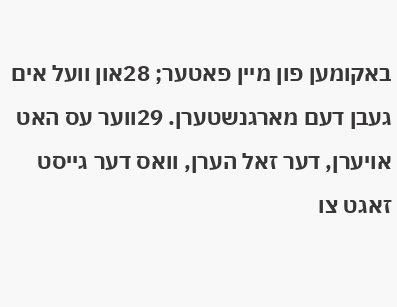באקומען פון מיין פאטער; 28און וועל אים געבן דעם מארגנשטערן. 29ווער עס האט אויערן, דער זאל הערן, וואס דער גייסט זאגט צו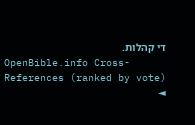די קהלות.
OpenBible.info Cross-References (ranked by vote)
◄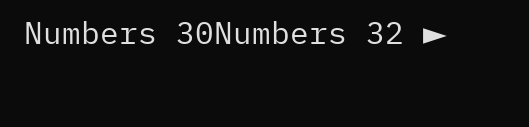Numbers 30Numbers 32 ►